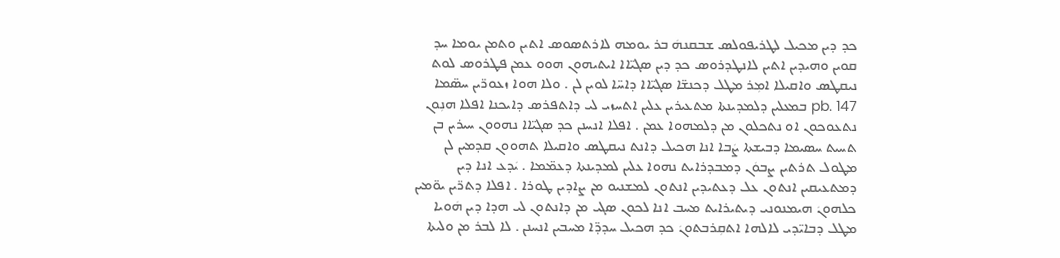ܟܕ ܕܝܢ ܡܟܝܠ ܠܛܪܝܦܘܠܣ ܫܒܩܢܗܿ ܒܪ ܝܘܡܗ ܠܐܪܬܣܘܣ ܐܬܝܢ ܘܬܡܢ ܝܘܡܐ ܚܕ ܩܘܝܢ ܘܗܝܕܝܢ ܐܬܝܢ ܠܐܢܛܕܪܘܣ ܟܕ ܕܝܢ ܣܓܝ̈ܐܐ ܐܝܬܝܗܘܢ ܗܘܘ ܥܡܢ ܦܛܪܘܣ ܠܘܬ ܢܝܩܛܣ ܘܐܩܝܠܐ ܐܡܼܪ ܡܛܠ ܕܟܢܫ̈ܐ ܣܓܝ̈ܐܐ ܕܐܚ̈ܐ ܠܘܝܢ ܠܢ . ܘܠܐ ܗܘܐ ܙܥܘܪ̈ܝܢ ܚܣ̈ܡܐ pb. 147 ܒܡܥܠܝܢ ܕܠܡܕܝܢܬܐ ܡܬܥܝܪܝܢ ܥܠܝܢ ܐܬܚܙܝ ܠܝ ܕܐܬܦܪܣ ܕܐܝܟܢܐ ܐܦܠܐ ܗܢܼܘܢ ܢܬܥܘܟܘܢ ܐܘ ܢܬܟܠܘܢ ܡܢ ܕܠܡܗܘܐ ܥܡܢ . ܐܦܠܐ ܐܢܚܢܢ ܟܕ ܣܓܝ̈ܐܐ ܢܗܘܘܢ ܚܝܪܝܢ ܒܢ ܬܚܝܬ ܚܣܝܡܐ ܕܒܝܫܬܐ ܨܿܒܐ ܐܢܐ ܗܟܝܠ ܕܐܢܬ ܢܝܩܛܣ ܘܐܩܝܠܐ ܬܗܘܘܢ ܩܕܡܝܢ ܠܢ ܡܛܘܠ ܬܪܬܝܢ ܨܒܘܿܢ ܕܡܒܕܪܐܝܬ ܢܗܘܐ ܥܠܝܢ ܠܡܕܝܢܬܐ ܕܥܡ̈ܡܐ . ܝܿܕܥ ܐܢܐ ܕܝܢ ܕܡܬܥܝܩܝܢ ܐܢܬܘܢ ܥܠ ܕܥܬܝܕܝܢ ܐܢܬܘܢ ܠܡܫܢܝܘ ܡܢ ܨܐܕܝܢ ܛܘܪܐ . ܐܦܠܐ ܕܬܪ̈ܝܢ ܝܘ̈ܡܝܢ ܟܠܗܘܢܿ ܗܝܡܢܘܢܝ ܕܝܬܝܪܐܝܬ ܡܚܒ ܐܢܐ ܠܟܘܢ ܣܓܝ ܡܢ ܕܐܢܬܘܢ ܠܝ ܗܕܐ ܕܝܢ ܗܿܘܝܐ ܡܛܠ ܕܒܐܝ̈ܕܝ ܠܐܠܗܐ ܐܬܩܼܪܒܬܘܢܿ ܟܕ ܗܟܝܠ ܚܕܕ̈ܐ ܡܚܒܝܢ ܐܢܚܢܢ . ܠܐ ܠܒܪ ܡܢ ܘܠܝܬܐ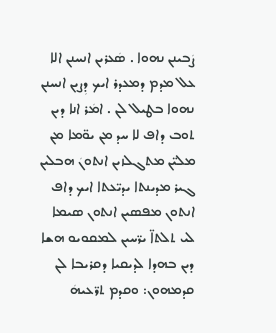ܨܿܒܝܢܢ ܢܗܘܐ . ܣܿܥܪܝܢ ܐܢܚܢܢ ܐܠܐ ܥܠ ܡܕܡ ܕܡܥܕܪ ܐܝܟ ܕܼܨܝܢ ܐܢܚܢܢ ܢܗܘܐ ܒܛܝܠ ܠܢ . ܐܡܿܪ ܐܢܐ ܕܝܢ ܬܘܒ ܕܐܦ ܠܐ ܚܕ ܡܢ ܝܘ̈ܡܐ ܡܢ ܡܠܝ̈ܢ ܡܬܓܠܙܝܢ ܐܢܬܘܢܿ ܗܒܠܝܢ ܓܝܪ ܡܕܝܢܬܐ ܝܕܝ̈ܥܬܐ ܐܝܟ ܕܐܦ ܐܢܬܘܢ ܡܦܣܝܢ ܐܢܬܘܢ ܣܝܡܐ ܠܝ ܬܠܬܐ̈ ܝܪ̈ܚܝܢ ܠܡܩܘܝܘ ܗܫܐ ܕܝܢ ܒܗܕܐ ܠܕܝܩܝܐ ܕܩܪܝܒܐ ܠܢ ܩܕܡܗܘܢ: ܘܩܕܡ ܬܪ̈ܥܝܗܿ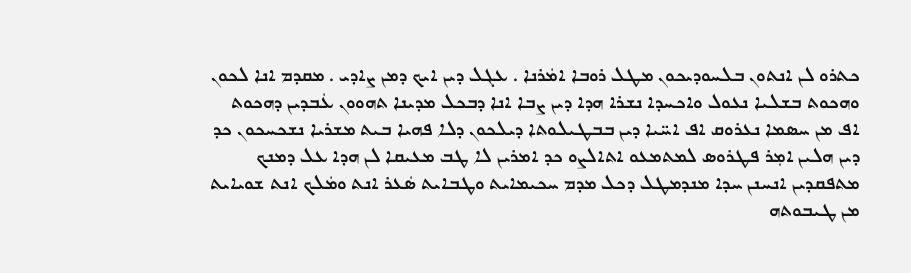ܟܬܪܘ ܠܢ ܐܢܬܘܢ ܒܠܚܘܕܝܟܘܢ ܡܛܠ ܪܘܒܐ ܐܡܿܪܢܐ . ܥܓܠ ܕܝܢ ܐܝܟ ܕܡܢ ܨܐܕܝ . ܡܩܕܡ ܐܢܐ ܠܟܘܢ ܘܗܟܘܬ ܒܫܠܝܐ ܢܥܘܠ ܘܐܟܚܕܐ ܢܫܪܐ ܗܕܐ ܕܝܢ ܨܒܐ ܐܢܐ ܕܒܟܠ ܡܕܝܢܐ ܬܗܘܘܢ ܥܿܒܕܝܢ ܕܗܟܘܬ ܐܦ ܡܢ ܚܣܡܐ ܢܥܪܘܩ ܐܦ ܐܚ̈ܝܐ ܕܝܢ ܒܒܛܝܠܘܬܐ ܕܝܠܟܘܢ ܕܠܐ ܦܗܝܐ ܒܝܬ ܡܫܪܝܐ ܢܫܟܚܟܘܢ ܟܕ ܕܝܢ ܗܠܝܢ ܐܡܼܪ ܦܛܪܘܣ ܠܡܬܡܥܘ ܐܬܐܠܨܘ ܟܕ ܐܡܪܝܢ ܠܐ ܛܒ ܡܥܝܩܐ ܠܢ ܗܕܐ ܥܠ ܕܡܢܟ ܡܬܦܩܕܝܢ ܐܢܚܢܢ ܚܕܐ ܡܢܕܡܛܠ ܕܟܠ ܡܕܡ ܚܟܝܡܐܝܬ ܘܛܒܐܝܬ ܣܿܥܪ ܐܢܬ ܘܡܿܠܟ ܐܢܬ ܫܘܝܐܝܬ ܡܢ ܛܝܒܘܬܗ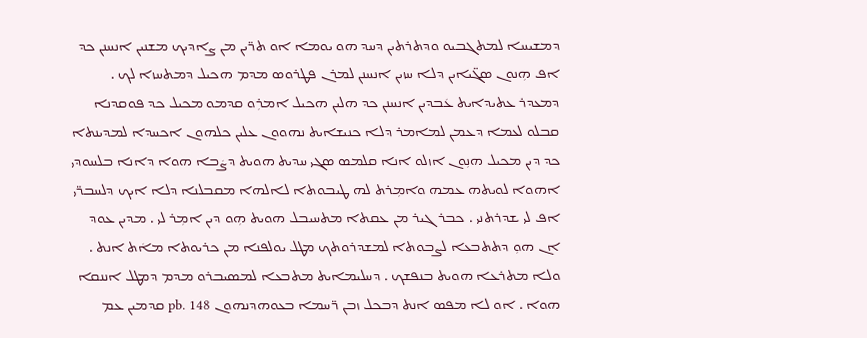ܕܡܫܝܚܐ ܠܡܬܓܒܝܘ ܘܕܬܪܬܝܢ ܕܚܕ ܗܘ ܝܘܡܐ ܐܘ ܬܪ̈ܝܢ ܡܢ ܨܐܕܝܟ ܡܫܢܝܢ ܐܢܚܢܢ ܟܕ ܐܦ ܗܼܢܘܢ ܣܓ̈ܝܐܝܢ ܕܠܐ ܚܙܝܢ ܐܢܚܢܢ ܠܡܪܢ ܦܛܪܘܣ ܡܕܡ ܗܟܝܠ ܕܡܬܚܙܐ ܠܟ . ܕܡܥܕܪ ܥܬܝܕܐܝܬ ܥܿܒܕܝܢ ܐܢܚܢܢ ܟܕ ܗܠܝܢ ܗܟܝܠ ܐܡܪܼܘ ܩܕܡܘ ܡܟܝܠ ܟܕ ܦܘܩܕܢܐ ܩܒܠܘ ܠܥܡܐ ܕܥܡܢ ܠܡܐܡܪ ܕܠܐ ܟܢܝܫܐܝܬ ܢܗܘܘܢ ܥܠܝܢ ܟܠܗܘܢ ܐܟܚܕܐ ܠܡܕܝܢܬܐ ܟܕ ܕܝܢ ܡܟܝܠ ܗܢܼܘܢ ܐܙܠܘ ܐܢܐ ܩܠܡܣ ܣܓܝ ܚܕܝܬ ܗܘܝܬ ܕܨܿܒܐ ܗܘܐ ܕܐܢܐ ܒܠܚܘܕܝ ܐܗܘܐ ܠܘܝܬܗ ܥܡܗ ܘܐܡܼܪܬ ܠܗ ܛܝܒܘܬܐ ܠܐܠܗܐ ܡܩܒܠܢܐ ܕܠܐ ܐܝܟ ܕܠܚܒܪ̈ܝ ܐܦ ܠܝ ܫܕܪܬܢܝ . ܟܒܪ ܓܝܪ ܡܢ ܥܩܬܐ ܡܬܚܝܒܠ ܗܘܝܬ ܗܼܘ ܕܝܢ ܐܡܼܪ ܠܝ . ܡܕܝܢ ܥܘܕ ܐܢ ܗܘܼ ܕܬܬܒܥܐ ܠܨܒܘܬܐ ܠܡܫܕܪܘܬܟ ܡܛܠ ܝܘܠܦܢܐ ܡܢ ܟܪܝܘܬܐ ܡܐܿܬ ܐܢܬ . ܘܠܐ ܡܬܪܥܐ ܗܘܝܬ ܒܢܦܫܟ . ܕܚܠܝܡܐܝܬ ܡܬܒܥܐ ܠܡܣܝܒܪܘ ܡܕܡ ܕܡܛܠ ܐܢܢܩܐ ܗܘܐ . ܐܘ ܠܐ ܡܦܣ ܐܢܬ ܕܒܟܠ ܙܒܢ ܪ̈ܚܡܐ ܒܥܘܗܕܢܗܘܢ pb. 148 ܩܕܡܝܢ ܥܡ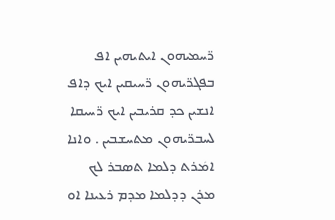ܪ̈ܚܡܝܗܘܢ ܐܝܬܝܗܝܢ ܐܦ ܒܦܓܪ̈ܝܗܘܢ ܪ̈ܚܝܩܝܢ ܐܝܟ ܕܐܦ ܐܢܫܝܢ ܟܕ ܩܪܝܒܝܢ ܐܝܟ ܪ̈ܚܝܩܐ ܠܚܒܪ̈ܝܗܘܢ ܡܬܚܫܒܝܢ . ܘܐܢܐ ܐܡܿܪܬ ܕܠܡܐ ܬܣܒܪ ܠܟ ܡܪܢ ܕܕܠܡܐ ܡܕܡ ܪܥܝܢܐ ܐܘ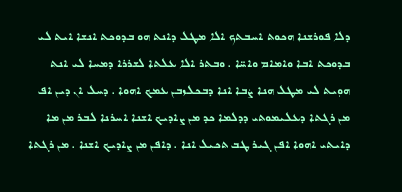ܕܠܐ ܦܘܪܫܢܐ ܗܟܘܬ ܐܚܒܬܟ ܐܠܐ ܡܛܠ ܕܐܢܬ ܗܘ ܒܕܘܟܬ ܐܢܫܐ ܐܝܬ ܠܝ ܒܕܘܟܬ ܐܒܐ ܘܐܡܐܡ ܘܐܚ̈ܐ . ܘܒܬܪ ܐܠܐ ܥܠܬܐ ܠܫܪܪܐ ܕܡܚܐ ܠܝ ܐܢܬ ܗܘܼܝܬ ܠܝ ܡܛܠ ܗܢܐ ܨܿܒܐ ܐܢܐ ܕܒܟܠܙܒܢ ܥܡܟ ܐܗܘܐ . ܕܚܠ ܐܢ ܕܝܢ ܐܦ ܡܢ ܪܓܬܐ ܕܥܠܝܡܘܬܝ ܕܕܠܡܐ ܟܕ ܡܢ ܨܐܕܝܟ ܐܫܢܐ ܐܚܪܢܐ ܠܒܪ ܡܢ ܡܐ ܕܐܝܬܝ ܐܗܘܐ ܐܦܢ ܓܝܪ ܛܒ ܬܟܝܠ ܐܢܐ . ܕܐܦܢ ܡܢ ܨܐܕܝܟ ܐܫܢܐ . ܡܢ ܪܓܬܐ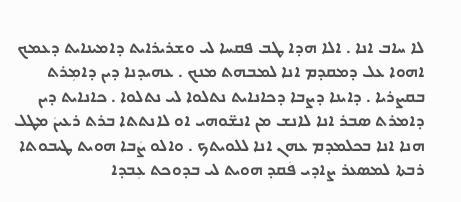ܠܐ ܚܐܒ ܐܢܐ . ܐܠܐ ܗܕܐ ܛܒ ܦܩܚܐ ܠܝ ܘܫܪܝܪܐܝܬ ܕܐܡܝܢܐܝܬ ܕܥܡܟ ܐܗܘܐ ܥܠ ܕܡܩܕܡ ܐܢܐ ܠܡܒܗܬ ܡܢܟ . ܥܗܝܕܢܐ ܕܝܢ ܕܐܡܼܪܬ ܒܩܨܪܝܐ . ܕܐܝܢܐ ܕܨܒܐ ܕܟܐܢܐܝܬ ܢܬܠܘܐ ܠܝ ܢܬܠܘܐ . ܟܐܢܐܝܬ ܕܝܢ ܕܐܡܪܬ ܣܒܪ ܐܢܐ ܠܐܢܫ ܡܢ ܐܢܫ̈ܘܗܝ ܐܘ ܠܐܢܬܬܐ ܒܪܬ ܪܥܝܢܿ ܡܛܠ ܗܢܐ ܐܢܐ ܒܟܠܡܕܡ ܥܗܢ ܐܢܐ ܠܠܘܝܬܟ . ܘܐܠܘ ܨܿܒܐ ܗܘܝܬ ܛܝܒܘܬܐ ܪܒܬܐ ܠܡܣܥܪ ܨܐܕܝ ܦܿܩܕ ܗܘܝܬ ܠܝ ܒܕܘܟܬ ܥܼܒܕܐ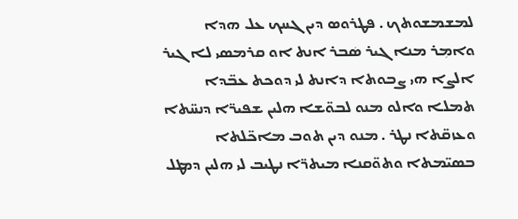ܠܡܫܡܫܘܬܟ . ܦܛܪܘܣ ܕܝܢ ܓܚܟ ܥܠ ܗܕܐ ܘܐܡܼܪ ܡܢܐ ܓܝܪ ܣܿܒܪ ܐܢܬ ܐܘ ܩܪܡܣܝ ܠܐ ܓܝܪ ܐܠܨܐ ܗܝ ܨܒܘܬܐ ܕܐܢܬ ܠܝ ܕܘܟܬ ܥܒ̈ܕܐ ܬܡܠܐ ܘܐܠܘ ܡܢܘ ܠܒܘ̈ܫܐ ܗܠܝܢ ܫܦܝܪ̈ܐ ܕܢܚ̈ܬܐ ܘܥܙܩ̈ܬܐ ܢܛܪ . ܡܢܘ ܕܝܢ ܬܘܒ ܡܐܟ̈ܠܬܐ ܒܣܝ̈ܡܬܐ ܘܬܘ̈ܩܢܐ ܡܝܬܪ̈ܐ ܢܛܝܒ ܠܝ ܗܠܝܢ ܕܡܛܠ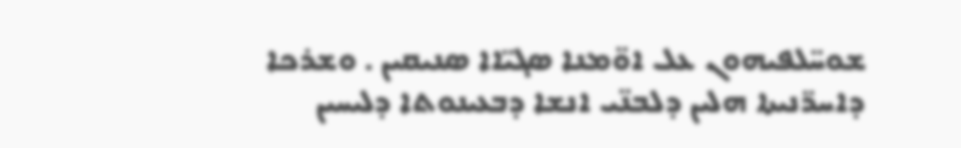ܫܘܚ̈ܠܦܝܗܘܢ ܥܠ ܐܘ̈ܡܢܐ ܣܓܝ̈ܐܐ ܣܢܝܩܝܢ . ܘܫܪܟܐ ܕܐܚܪ̈ܢܝܬܐ ܗܠܝܢ ܕܠܒܢ̈ܝ ܐܢܫܐ ܕܒܥܝܢܘܬܐ ܕܠܝܚܝܢ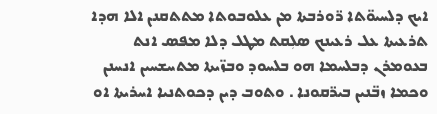ܐܝܟ ܕܠܚܝܘ̈ܬܐ ܪ̈ܘܪܒܬܐ ܡܢ ܥܠܘܒܘܬܐ ܡܬܬܩܢܢ ܐܠܐ ܗܕܐ ܬܪܥܝܬܐ ܥܠ ܪܥܝܢܟ ܣܠܼܩܬ ܡܛܠ ܕܠܐ ܡܦܣ ܐܢܬ ܒܥܘܡܪܢ ܕܒܠܚܡܐ ܗܘ ܒܠܚܘܕ ܘܒܙ̈ܝܬܐ ܡܬܚܫܚܝܢ ܐܢܚܢܢ ܘܟܡܐ ܙܒ̈ܢܝܢ ܒܝܪ̈ܩܘܢܐ . ܘܬܘܒ ܕܝܢ ܕܟܘܬܢܝܐ ܐܚܪܝܬܐ ܐܘ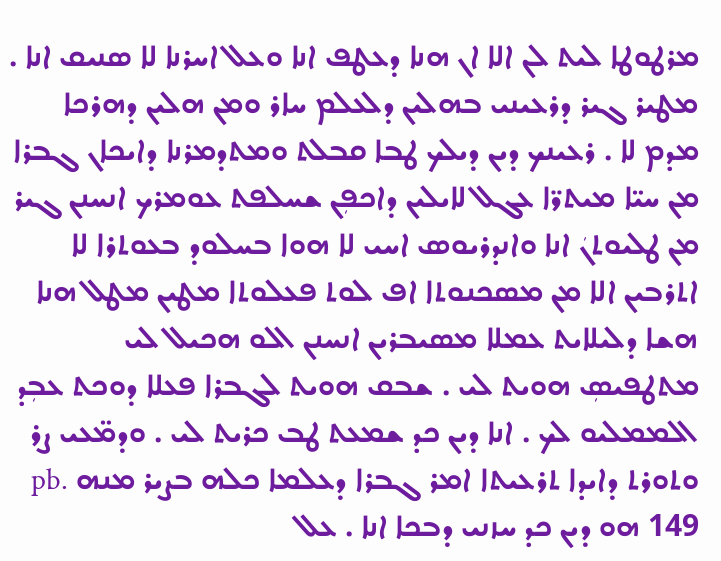ܡܪܛܘܛܐ ܠܝܬ ܠܢ ܐܠܐ ܐܢ ܗܢܐ ܕܥܛܦ ܐܢܐ ܘܥܠ ܐܚܪܢܐ ܠܐ ܣܢܝܩ ܐܢܐ . ܡܛܝܪ ܓܝܪ ܕܪܥܝܢܝ ܒܗܠܝܢ ܕܠܥܠܡ ܚܐܪ ܘܡܢ ܗܠܝܢ ܕܗܪܟܐ ܡܕܡ ܠܐ . ܪܥܝܢܟ ܕܝܢ ܕܝܠܟ ܛܒܐ ܩܒܠܬ ܘܡܬܕܡܪܢܐ ܕܐܝܟܐܢ ܓܒܪܐ ܡܢ ܚܝ̈ܐ ܡܝܬܪ̈ܐ ܥܓܠ ܠܐܝܠܝܢ ܕܐܟܦܼܢ ܫܚܠܦܬ ܥܘܡܪܟ ܐܢܚܢܢ ܓܝܪ ܡܢ ܛܠܝܘܬܢܿ ܐܢܐ ܘܐܢܕܪܝܘܣ ܐܚܝ ܠܐ ܗܘܐ ܒܚܠܘܕ ܒܥܘܬܪܐ ܠܐ ܐܬܪܒܝܢ ܐܠܐ ܡܢ ܡܣܟܢܘܬܐ ܐܦ ܠܘܬ ܦܥܠܘܬܐ ܡܛܝܢ ܡܛܠ ܗܢܐ ܗܫܐ ܕܠܝܠܐܝܬ ܥܡܠܐ ܡܣܝܒܪܝܢ ܐܢܚܢܢ ܐܠܘ ܗܟܝܠ ܠܝ ܡܬܛܦܝܣܼ ܗܘܝܬ ܠܝ . ܫܒܩ ܗܘܝܬ ܠܓܒܪܐ ܦܥܠܐ ܕܘܟܬ ܥܒܼܕ ܐܠܡܡܠܝܘ ܠܟ . ܐܢܐ ܕܝܢ ܟܕ ܫܡܥܬ ܛܒ ܟܪܝܬ ܠܝ . ܘܕܡ̈ܥܝ ܨܪ ܘܬܘܪܬ ܕܐܝܕܐ ܬܪܥܝܬܐ ܐܡܪ ܓܒܪܐ ܕܥܠܡܐ ܟܠܗ ܒܨܝܪ ܡܢܗ pb. 149 ܗܘ ܕܝܢ ܟܕ ܚܙܢܝ ܕܒܟܐ ܐܢܐ . ܥܠ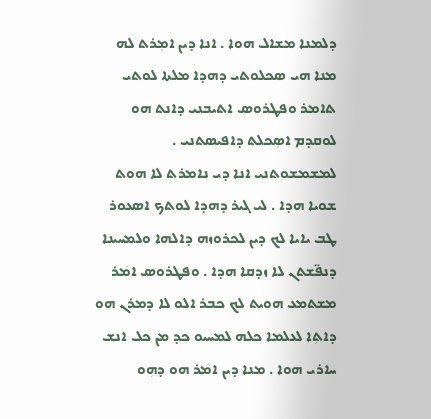ܕܠܡܢܐ ܡܫܐܠ ܗܘܐ . ܐܢܐ ܕܝܢ ܐܡܼܪܬ ܠܗ ܡܢܐ ܗܝ ܣܟܠܘܬܝ ܕܗܕܐ ܡܠܬܐ ܠܘܬܝ ܬܐܡܪ ܘܦܛܪܘܣ ܐܬܝܒܢܝ ܕܐܢܬ ܗܘ ܠܘܩܕܡ ܐܣܼܟܠܬ ܕܐܦܝܣܬܢܝ . ܠܡܫܡܫܘܬܢܝ ܐܢܐ ܕܝ ܢܐܡܪܬ ܠܐ ܗܘܬ ܫܘܝܐ ܗܕܐ . ܠܝ ܓܝܪ ܕܗܕܐ ܠܘܬܟ ܐܣܥܘܪ ܛܒ ܝܐܝܐ ܠܟ ܕܝܢ ܠܟܪܘܙܗ ܕܐܠܗܐ ܘܠܡܚܝܢܐ ܕܢܦ̈ܫܬܢ ܠܐ ܙܕܩܐ ܗܕܐ . ܘܦܛܪܘܣ ܐܡܿܪ ܡܫܬܡܥ ܗܘܝܬ ܠܟ ܟܒܪ ܐܠܘ ܠܐ ܕܡܪܢ ܗܘ ܕܐܬܼܐ ܠܥܠܡܐ ܟܠܗ ܠܡܚܝܘ ܟܕ ܡܢ ܟܠ ܐܢܫ ܚܐܪܝ ܗܘܐ . ܡܢܐ ܕܝܢ ܐܡܿܪ ܗܘ ܕܗܼܘ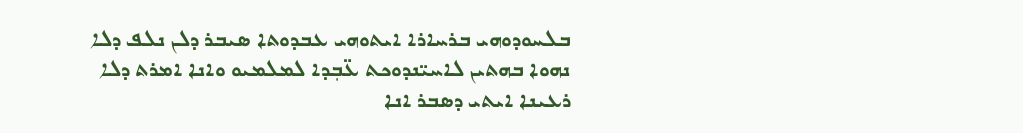ܒܠܚܘܕܘܗܝ ܒܪܚܐܪܐ ܐܝܬܘܗܝ ܥܒܕܘܬܐ ܣܝܒܪ ܕܠܢ ܢܠܦ ܕܠܐ ܢܗܘܐ ܒܗܬܝܢ ܠܐܚܝ̈ܢܕܘܟܬ ܥ̈ܒܼܕܐ ܠܡܠܡܝܘ ܘܐܢܐ ܐܡܪܬ ܕܠܐ ܪܥܝܢܐ ܐܝܬܝ ܕܣܒܪ ܐܢܐ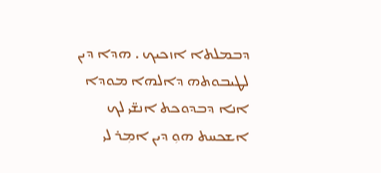ܕܒܡܠܬܐ ܐܙܟܝܟ . ܗܕܐ ܕܝܢ ܠܛܝܒܘܬܗ ܕܐܠܗܐ ܡܘܕܐ ܐܢܐ ܕܒܕܘܟܬ ܐܢܫ̈ܝ ܠܟ ܐܫܟܚܬ ܗܘܼ ܕܝܢ ܐܡܼܪ ܠܝ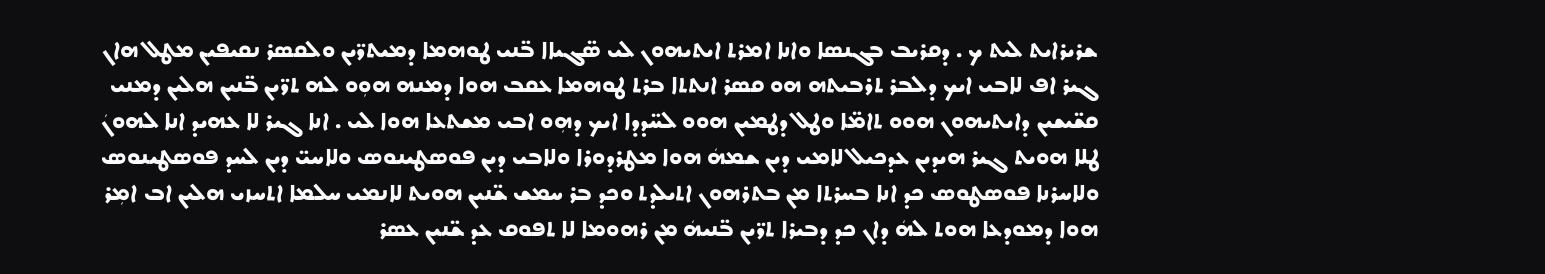ܫܪܝܪܐܝܬ ܠܝܬ ܟ . ܕܩܪܝܒ ܒܓܢܣܐ ܘܐܢܐ ܐܡܪܬ ܐܝܬܝܗܘܢ ܠܝ ܣ̈ܓܝܐܐ ܒ̈ܢܝ ܛܘܗܡܐ ܕܡܝܬܪ̈ܝܢ ܘܠܩܣܪ ܢܩܝܦܝܢ ܡܛܠ ܗܐܢ ܓܝܪ ܐܦ ܠܐܒܝ ܐܝܟ ܕܠܒܪ ܬܪܒܝܬܗ ܗܘ ܩܣܪ ܐܢܬܬܐ ܒܪܬ ܛܘܗܡܐ ܥܩܒ ܗܘܐ ܕܡܢܗ ܗܘܼܘ ܠܗ ܬܪ̈ܝܢ ܒ̈ܢܝܢ ܗܠܝܢ ܕܡܢܝ ܩܫ̈ܝܫܝܢ ܕܐܝܬܝܗܘܢ ܗܘܘ ܬܐܡ̈ܐ ܘܛܠ ܕܛܡܝܢ ܗܘܘ ܠܚ̈ܕܕܐ ܐܝܟ ܕܗܼܘ ܐܒܝ ܡܫܬܥܐ ܗܘܐ ܠܝ . ܐܢܐ ܓܝܪ ܠܐ ܥܗܝܕ ܐܢܐ ܠܗܘܢܿ ܛܠܐ ܗܘܝܬ ܓܝܪ ܗܝܕܝܢ ܥܕܟܝܠ ܠܐܡܝ ܕܝܢ ܫܡܗܿ ܗܘܐ ܡܛܪܕܘܪܐ ܘܠܐܒܝ ܕܝܢ ܦܘܣܛܝܢܘܣ ܘܠܐܚܝ̈ ܕܝܢ ܠܚܕ ܦܘܣܛܝܢܘܣ ܘܠܐܚܪܢܐ ܦܘܣܛܘܣ ܟܕ ܐܢܐ ܒܚܪܬܐ ܡܢ ܒܬܪܗܘܢ ܐܬܝܠܕܬ ܘܟܕ ܒܪ ܚܡܫ ܫ̈ܢܝܢ ܗܘܝܬ ܠܐܢܡܝ ܚܠܡܐ ܐܬܚܙܝ ܗܠܝܢ ܐܒ ܐܡܼܪ ܗܘܐ ܕܡܘܕܥܐ ܗܘܬ ܠܗܿ ܕܐܢ ܟܕ ܕܒܝܪܐ ܬܪ̈ܝܢ ܒ̈ܢܝܗܿ ܡܢ ܪܗܘܡܐ ܠܐ ܬܦܘܩ ܥܕ ܫ̈ܢܝܢ ܥܣܪ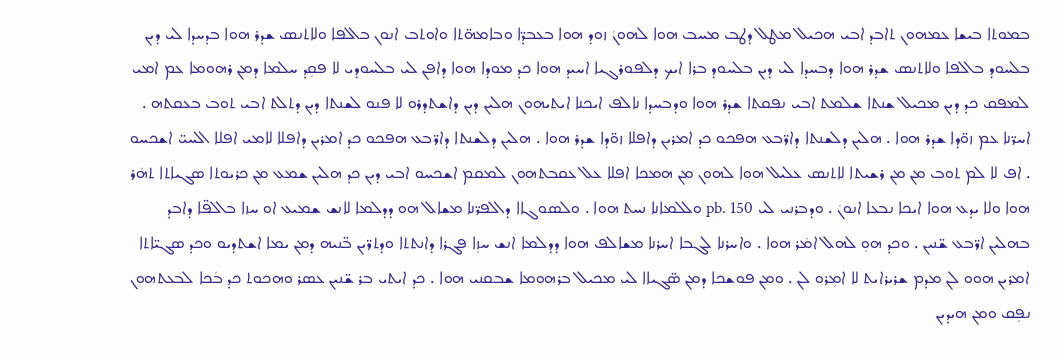ܒܡܘܬܐ ܒܝܫܐ ܥܡܗܘܢ ܬܐܒܕ ܐܒܝ ܗܟܝܠ ܡܛܠ ܕܛܒ ܡܚܒ ܗܘܐ ܠܗܘܢܿ ܙܘܕ ܗܘܐ ܒܥܒܕ̈ܐ ܘܒܐܡܗ̈ܬܐ ܘܐܘܬܒ ܐܢܘܢ ܒܐܠܦܐ ܘܠܐܬܢܣ ܫܕܪ ܗܘܐ ܒܕܚܕܐ ܠܝ ܕܝܢ ܒܠܚܘܕ ܒܐܠܦܐ ܘܠܐܬܢܣ ܫܕܪ ܗܘܐ ܕܒܚܕܐ ܠܝ ܕܝܢ ܒܠܚܘܕ ܒܪܐ ܐܝܟ ܕܠܦܘܪܓܝܐ ܐܚܝܕ ܗܘܐ ܟܕ ܡܘܕܐ ܗܘܐ ܕܐܦܢ ܠܝ ܒܠܚܘܕܝ ܠܐ ܦܩܼܕ ܚܠܡܐ ܕܡܢ ܪܗܘܡܐ ܥܡ ܐܡܝ ܠܡܦܩ ܟܕ ܕܝܢ ܡܟܝܠ ܫܢܬܐ ܫܠܡܬ ܐܒܝ ܢܦܩܬܐ ܫܕܪ ܗܘܐ ܘܕܒܚܕܐ ܢܐܠܦ ܐܝܟܢܐ ܐܝܬܝܗܘܢ ܗܠܝܢ ܕܝܢ ܕܐܫܬܕܪܘ ܠܐ ܦܢܘ ܠܫܢܬܐ ܕܝܢ ܕܬܠܬ ܐܒܝ ܬܘܒ ܒܥܩܬܗ . ܐܚܪ̈ܢܐ ܥܡ ܙܘ̈ܕܐ ܫܕܪ ܗܘܐ . ܗܠܝܢ ܕܠܫܢܬܐ ܕܐܪ̈ܒܥ ܗܦܟܘ ܟܕ ܐܡܪܝܢ ܕܐܦܠܐ ܙܘ̈ܕܐ ܫܕܪ ܗܘܐ . ܗܠܝܢ ܕܠܫܢܬܐ ܕܐܪ̈ܒܥ ܗܦܟܘ ܟܕ ܐܡܪܝܢ ܕܐܦܠܐ ܠܐܡܝ ܐܦܠܐ ܐܠܚܝ̈ ܐܫܟܚܘ . ܐܦ ܠܐ ܠܡ ܬܘܒ ܡܢ ܡܢ ܪܫܝܬܐ ܠܐܬܢܣ ܥܠܝܠ ܗܘܐ ܠܗܘܢ ܡܢ ܗܡܟܐ ܐܦܠܐ ܥܠ ܥܩܒܬܗܘܢ ܠܡܩܡ ܐܫܟܚܘ ܐܒܝ ܕܝܢ ܟܕ ܗܠܝܢ ܫܡܥ ܡܢ ܟܪܝܘܬܐ ܣܓܝܐܬܐ ܬܗܿܪ ܗܘܐ ܘܠܐ ܝܕܥ ܗܘܐ ܐܝܟܐ ܢܒܥܐ ܐܢܘܢܿ . ܘܕܒܪܢܝ ܠܝ pb. 150 ܘܠܠܡܐܢܐ ܢܚܬ ܗܘܐ . ܘܠܣܘܓܐܐ ܕܐܠܦܪ̈ܢܐ ܡܫܐܠ ܗܘ ܕܕܠܡܐ ܠܐܢܫ ܫܡܝܥ ܐܘ ܚܙܐ ܒܐܠܦ̈ܐ ܕܐܒܕ ܒܗܠܝܢ ܐܪ̈ܒܥ ܫ̈ܢܝܢ . ܘܟܕ ܗܘܼ ܠܗܠ ܐܡܿܪ ܗܘܐ . ܘܐܚܪܢܐ ܠܓܒܐ ܐܚܪܢܐ ܡܫܐܠܦ ܗܘܐ ܕܕܠܡܐ ܐܢܫ ܚܙܼܐ ܦܓܪܐ ܕܐܢܬܬܐ ܘܕܬܪ̈ܝܢ ܒ̈ܢܝܗ ܕܡܢ ܝܡܐ ܐܫܬܕܝܘ ܘܟܕ ܣܓܝ̈ܐܬܐ ܐܡܪܝܢ ܗܘܘ ܠܢ ܡܕܡ ܫܪܝܪܐܝܬ ܠܐ ܐܡܼܪܘ ܠܢ . ܘܡܢ ܦܘܫܟܐ ܕܡܢ ܣ̈ܓܝܐܐ ܠܝ ܡܟܝܠ ܒܪܗܘܡܐ ܫܒܩܢܝ ܗܘܐ . ܟܕ ܐܝܬܝ ܒܪ ܫ̈ܢܝܢ ܥܣܪ ܘܗܟܘܬ ܟܕ ܒܿܟܐ ܠܒܥܬܗܘܢ ܢܦܼܩ ܘܡܢ ܗܝܕܝܢ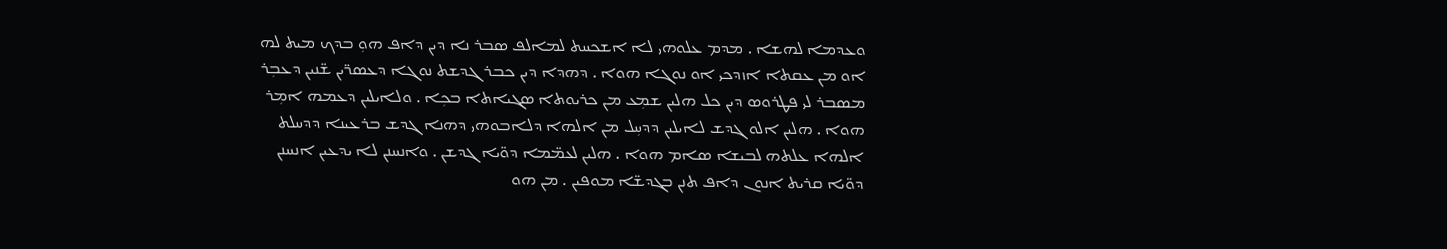ܘܥܕܡܐ ܠܗܫܐ . ܡܕܡ ܥܠܘܗܝ ܠܐ ܐܫܟܚܬ ܠܡܐܠܦ ܣܒܪ ܢܐ ܕܝܢ ܕܐܦ ܗܘܼ ܒܕܟ ܡܝܬ ܠܗ ܐܘ ܡܢ ܥܩܬܐ ܐܙܕܟܝ ܐܘ ܢܘܓܐ ܗܘܐ . ܕܗܕܐ ܕܝܢ ܟܒܪ ܓܕܫܬ ܢܘܓܐ ܕܥܣܪ̈ܝܢ ܫ̈ܢܝܢ ܕܥܒܼܪ ܡܣܒܪ ܠܝ ܦܛܪܘܣ ܕܝܢ ܟܠ ܗܠܝܢ ܫܡܼܥ ܡܢ ܟܪܝܘܬܐ ܣܓܝܐܬܐ ܒܟܼܐ . ܘܠܐܝܠܝܢ ܕܥܡܗ ܐܡܼܪ ܗܘܐ . ܗܠܝܢ ܐܠܘ ܓܕܫ ܠܐܝܠܝܢ ܕܕܚܼܠ ܡܢ ܐܠܗܐ ܕܠܐܒܘܗܝ ܕܗܢܐ ܓܕܫ ܒܪܥܝܢܐ ܕܕܚܠܬ ܐܠܗܐ ܥܠܬܗ ܠܒܝܫܐ ܣܐܡ ܗܘܐ . ܗܠܝܢ ܠܥܡ̈ܡܐ ܕܘ̈ܝܐ ܓܕܫܢ . ܘܐܢܚܢܢ ܠܐ ܝܕܥܝܢ ܐܢܚܢܢ ܕܘ̈ܝܐ ܩܪܝܬ ܐܢܘܢ ܕܐܦ ܬܢܢ ܒܓܕܫ̈ܐ ܡܘܦܝܢ . ܡܢ ܗܘ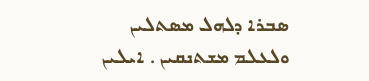ܣܒܪܐ ܕܠܗܠ ܡܣܬܠܝܢ ܘܠܥܠܡ ܡܫܬܢܩܝܢ . ܐܝܠܝܢ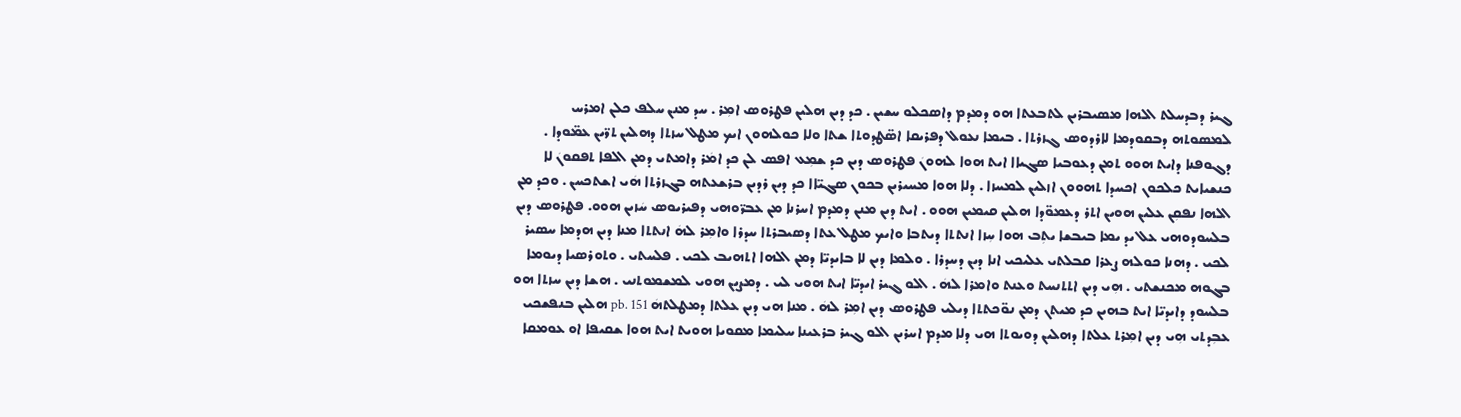ܓܝܪ ܕܒܕܚܠܬ ܐܠܗܐ ܡܣܝܒܪܝܢ ܠܬܒܥܬܐ ܗܘ ܕܡܕܡ ܕܐܣܟܠܘ ܚܫܝܢ . ܟܕ ܕܝܢ ܗܠܝܢ ܦܛܪܘܣ ܐܡܼܪ . ܚܕ ܡܢܢ ܚܠܦ ܟܠܢ ܐܡܪܚ ܠܡܣܘܬܗ ܕܒܩܘܕܡܐ ܠܐܪܕܘܣ ܓܙܪܬܐ . ܒܝܡܐ ܢܥܘܠ ܕܦܪܝܩܐ ܐܣ̈ܛܕܘܬܐ ܫܬܐ ܘܠܐ ܟܘܠܗܘܢ ܐܝܟ ܡܛܠ ܚܙܬܐ ܕܗܠܝܢ ܬܪ̈ܝܢ ܥܡ̈ܘܕܐ . ܕܓܘܦܢܐ ܕܐܝܬ ܗܘܘ ܬܡܢ ܕܥܘܒܝܐ ܣܓܝܐܐ ܐܝܬ ܗܘܐ ܠܗܘܢܿ ܦܛܪܘܣ ܕܝܢ ܟܕ ܫܡܼܥ ܐܦܣ ܠܢ ܟܕ ܐܡܿܪ ܕܐܡܬܝ ܕܡܢ ܐܠܦܐ ܬܦܩܘܢܿ ܠܐ ܟܢܫܝܐܝܬ ܟܠܟܘܢ ܐܟܚܕܐ ܬܗܘܘܢ ܐܙܠܝܢ ܠܡܚܙܐ . ܕܠܐ ܗܘܐ ܡܚܝܪܝܢ ܒܟܘܢ ܣܓܝ̈ܐܐ ܟܕ ܕܝܢ ܪܕܝܢ ܒܪܫܥܬܗ ܒܓܙܪܬܐ ܗܿܝ ܐܫܬܟܚܢ . ܘܟܕ ܡܢ ܐܠܗܐ ܢܦܩܼܢ ܥܠܝܢ ܗܘܝܢ ܐܬܪ ܕܥܡܘ̈ܕܐ ܗܠܝܢ ܩܝܡܝܢ ܗܘܘ . ܐܝܬ ܕܝܢ ܡܢܢ ܕܡܕܡ ܐܚܪܢܐ ܡܢ ܥܒܪ̈ܘܗܝ ܕܦܝܪܝܘܣ ܚܿܙܝܢ ܗܘܘ. ܦܛܪܘܣ ܕܝܢ ܒܠܚܘܕܘܗܝ ܥܠ ܝܕ ܝܡܐ ܒܝܒܫܐ ܝܬܼܒ ܗܘܐ ܚܼܙܐ ܐܢܬܬܐ ܕܝܬܒܐ ܘܐܝܟ ܡܛܠ ܥܬܐ ܕܣܝܒܪܬܐ ܚܕܪܐ ܘܐܡܼܪ ܠܗܿ ܐܢܬܬܐ ܡܢܐ ܕܝܢ ܗܕܡܐ ܚܣܝܪ ܠܟܝ . ܕܗܢܐ ܟܘܠܗ ܨܥܪܐ ܩܒܠܬܝ ܥܠܝܟܝ ܐܢܐ ܕܝܢ ܕܚܕܪܐ . ܘܠܡܐ ܕܝܢ ܠܐ ܒܐܝܕܝ̈ܐ ܕܡܢ ܐܠܗܐ ܐܬܗܝܒ ܠܟܝ . ܦܠܚܬܝ . ܘܬܘܪܣܝܐ ܕܝܘܡܐ ܒܓܘܗ ܡܟܢܫܬܝ . ܗܼܝ ܕܝܢ ܐܬܬܢܚܬ ܘܥܢܬ ܘܐܡܪܐ ܠܗܿ . ܐܠܘ ܓܝܪ ܐܝܕܝ̈ܐ ܐܝܬ ܗܘܝ ܠܝ . ܕܡܨܝܢ ܗܘܝ ܠܡܫܡܘܬܢܝ . ܗܫܐ ܕܝܢ ܚܙܬܐ ܗܘ ܒܠܚܘܕ ܕܐܝܕܝ̈ܐ ܐܝܬ ܒܗܝܢ ܟܕ ܡܝܬܢ ܕܡܢ ܢܘ̈ܟܬܬܐ ܕܝܠܝ ܦܛܪܘܣ ܕܝܢ ܐܡܼܪ ܠܗܿ . ܡܢܐ ܗܝ ܕܝܢ ܥܠܬܐ ܕܡܛܠܬܗܿ pb. 151 ܗܠܝܢ ܒܢܦܫܟܝ ܥܒܼܕܬܝ ܗܼܝ ܕܝܢ ܐܡܼܪܬ ܥܠܬܐ ܕܗܠܝܢ ܕܘܝܘܬܐ ܗܝ ܕܠܐ ܡܕܡ ܐܚܪܝܢ ܐܠܘ ܓܝܪ ܒܪܥܝܢܐ ܚܠܝܡܐ ܡܩܘܝܐ ܗܘܝܬ ܐܝܬ ܗܘܐ ܫܩܝܦܐ ܐܘ ܥܘܡܩܐ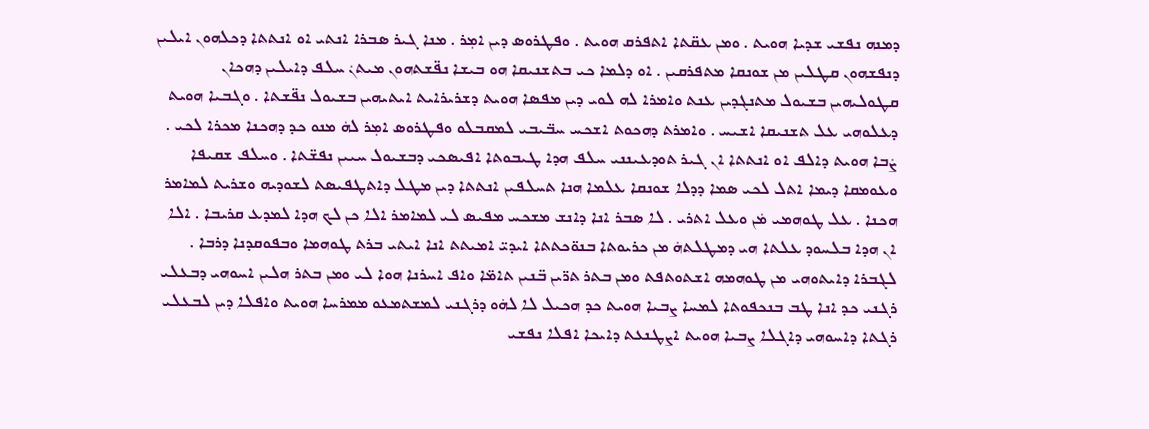ܕܡܢܗ ܢܦܫܝ ܫܕܝܐ ܗܘܝܬ . ܘܡܢ ܥܩ̈ܬܐ ܐܬܦܪܩ ܗܘܝܬ . ܘܦܛܪܘܣ ܕܝܢ ܐܡܼܪ . ܡܢܐ ܓܝܪ ܣܒܪܐ ܐܢܬܝ ܐܘ ܐܢܬܬܐ ܕܟܠܗܘܢ ܐܝܠܝܢ ܕܢܦܫܗܘܢ ܩܛܠܝܢ ܡܢ ܫܘܢܩܐ ܡܬܦܪܩܝܢ . ܐܘ ܕܠܡܐ ܟܝ ܒܬܫܢܝܩܐ ܗܘ ܒܝܫܐ ܢܦ̈ܫܬܗܘܢ ܡܝܬܢܿ ܚܠܦ ܕܐܝܠܝܢ ܕܗܟܐܢ ܩܛܘܠܝܗܝܢ ܒܫܝܘܠ ܡܬܢܓܕܝܢ ܥܢܬ ܘܐܡܪܐ ܠܗ ܠܘܝ ܕܝܢ ܡܦܣܐ ܗܘܝܬ ܕܫܪܝܪܐܝܬ ܐܝܬܝܗܝܢ ܒܫܝܘܠ ܢܦ̈ܫܬܐ . ܘܓܒܝܐ ܗܘܝܬ ܕܥܠܘܗܝ ܥܠ ܬܫܢܝܩܐ ܐܫܝܚ . ܘܐܡܪܬ ܕܗܟܘܬ ܐܫܟܚ ܚܒ̈ܝܒܝ ܠܡܩܒܠܘ ܘܦܛܪܘܣ ܐܡܼܪ ܠܗܿ ܡܢܘ ܟܕ ܕܗܟܢܐ ܡܟܪܐ ܠܟܝ . ܨܿܒܐ ܗܘܝܬ ܕܐܠܦ ܐܘ ܐܢܬܬܐ ܐܢ ܓܝܪ ܬܘܕܥܝܢܢܝ ܚܠܦ ܗܕܐ ܛܝܒܘܬܐ ܐܦܝܣܟܝ ܕܒܫܝܘܠ ܚܝܝܢ ܢܦܫ̈ܬܐ . ܘܚܠܦ ܫܩܝܦܐ ܘܥܘܡܩܐ ܕܝܡܐ ܐܬܠ ܠܟܝ ܣܡܐ ܕܕܠܐ ܫܘܢܩܐ ܥܠܡܐ ܗܢܐ ܬܚܠܦܝܢ ܐܢܬܬܐ ܕܝܢ ܡܛܠ ܕܐܬܛܦܝܣܬ ܠܫܘܕܝܗ ܘܫܪܝܬ ܠܡܐܡܪ ܗܟܢܐ . ܥܠ ܛܘܗܡܝ ܡܿܢ ܘܥܠ ܐܬܪܝ . ܠܐ ܣܒܪ ܐܢܐ ܕܐܢܫ ܡܫܟܚ ܡܦܝܣ ܠܝ ܠܡܐܡܪ ܐܠܐ ܟܢ ܠܟ ܗܕܐ ܠܡܕܥ ܩܪܝܒܐ . ܐܠܐ ܐܢ ܗܕܐ ܒܠܚܘܕ ܥܠܬܐ ܗܝ ܕܡܛܠܬܗܿ ܡܢ ܟܪܝܘܬܐ ܒܢܘ̈ܟܬܬܐ ܐܝܕܝ̈ ܐܡܝܬܬ ܐܢܐ ܐܝܬܝ ܒܪܬ ܛܘܗܡܐ ܘܒܦܘܩܕܢܐ ܕܪܒܐ . ܠܓܒܪܐ ܕܐܝܬܘܗܝ ܡܢ ܛܘܗܡܗ ܐܫܬܘܬܦܬ ܘܡܢ ܒܬܪ ܬܪ̈ܝܢ ܒ̈ܢܝܢ ܬܐܡ̈ܐ ܘܐܦ ܐܚܪܢܐ ܗܘܐ ܠܝ ܘܡܢ ܒܬܪ ܗܠܝܢ ܐܚܘܗܝ ܕܒܥܠܝ ܪܓܢܝ ܟܕ ܐܢܐ ܛܒ ܒܢܟܦܘܬܐ ܠܡܚܐ ܨܒܝܐ ܗܘܝܬ ܟܕ ܗܟܝܠ ܠܐ ܠܗܿܘ ܕܪܓܢܝ ܠܡܫܬܡܥܘ ܡܡܪܚܐ ܗܘܝܬ ܘܐܦܠܐ ܕܝܢ ܠܒܥܠܝ ܪܓܬܐ ܕܐܚܘܗܝ ܕܐܓܠܐ ܨܒܝܐ ܗܘܝܬ ܐܨܛܢܥܬ ܕܐܝܟܐ ܐܦܠܐ ܢܦܫܝ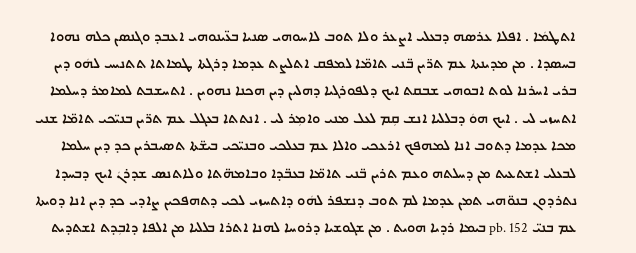ܐܬܛܡܿܐ . ܐܦܠܐ ܥܪܣܗ ܕܒܥܠܝ ܐܨܥܪ ܘܠܐ ܬܘܒ ܠܐܚܘܗܝ ܣܢܝܐ ܒܥ̈ܝܢܘܗܝ ܐܥܒܕ ܘܓܢܣܢ ܟܠܗ ܢܗܘܐ ܒܚܣܕܐ . ܡܢ ܡܕܝܢܬܐ ܥܡ ܬܪ̈ܝܢ ܒ̈ܢܝ ܬܐܡ̈ܐ ܠܡܦܩ ܐܬܠܨܬ ܥܕܡܐ ܕܪܓܬܐ ܛܡܐܬܐ ܬܬܢܝܚ ܠܗܿܘ ܕܝܢ ܒܪܝ ܐܚܪܢܐ ܠܘܬ ܐܒܘܗܝ ܫܒܩܬ ܐܝܟ ܕܠܦܘܪܓܝܐ ܕܗܠܝܢ ܕܝܢ ܗܟܢܐ ܢܗܘܝܢ . ܐܬܚܫܒܬ ܠܡܐܡܪ ܕܚܠܡܐ ܐܬܚܙܝ ܠܝ . ܐܝܟ ܗܘܿ ܕܒܠܠܝܐ ܐܢܫ ܩܼܡ ܠܥܠ ܡܢܝ ܘܐܡܼܪ ܠܝ . ܐܢܬܬܐ ܒܥܓܠ ܥܡ ܬܪ̈ܝܢ ܒܢܝ̈ܟܝ ܬܐܡ̈ܐ ܫܢܝ ܡܟܐ ܥܕܡܐ ܕܬܘܒ ܐܢܐ ܠܡܗܦܟ ܐܪܥܟܝ ܘܐܠܐ ܥܡ ܒܥܠܟܝ ܘܒܢܝ̈ܟܝ ܒܝܫ̈ܬܐ ܬܣܝܒܪܝܢ ܟܕ ܕܝܢ ܚܠܡܐ ܠܒܥܠܝ ܐܫܬܥܝܬ ܡܢ ܕܚܠܬܗ ܘܥܡ ܬܪܝܢ ܒ̈ܢܝ ܬܐܡ̈ܐ ܒܥܒ̈ܕܐ ܘܒܐܡܗ̈ܬܐ ܘܠܐܬܢܣ ܫܕܪܢܿ ܐܝܟ ܕܒܚܕܐ ܢܬܪܕܘܢ ܒܢܘ̈ܗܝ ܬܡܢ ܥܕܡܐ ܠܡ ܬܘܒ ܕܢܫܦܪ ܠܗܿܘ ܕܐܬܚܙܝ ܠܟܝ ܕܬܗܦܟܝܢ ܨܐܕܝ ܟܕ ܕܝܢ ܐܢܐ ܕܘܝܬܐ ܥܡ ܒܢܝ̈ pb. 152 ܒܝܡܐ ܪܕܝܐ ܗܘܝܬ . ܡܢ ܫܓܘܫܝܐ ܕܪܘܚܐ ܠܗܢܐ ܐܬܪܐ ܒܠܠܝܐ ܡܢ ܐܠܦܐ ܕܐܒܼܕܬ ܐܫܬܕܝܬ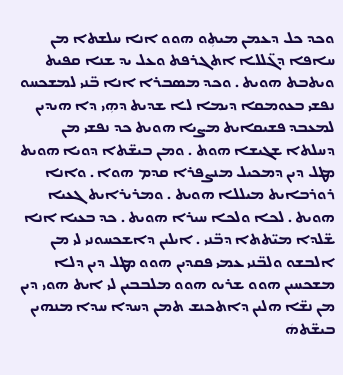ܘܟܕ ܟܠ ܕܥܡܢ ܡܝܬܼܘ ܗܘܘ ܐܢܐ ܚܠܫܬܐ ܡܢ ܚܐܦܐ ܕܓ̈ܠܠܐ ܐܬܓܪܦܬ ܘܥܠ ܝܕ ܫܢܐ ܩܦܝܬ ܘܝܬܒܬ ܗܘܝܬ . ܘܟܕ ܡܣܒܪܐ ܐܢܐ ܒ̈ܢܝ ܠܡܫܟܚܘ ܢܦܫܝ ܒܥܘܡܩܐ ܕܝܡܐ ܠܐ ܫܕܝܬ ܕܗܼܝ ܕܐ ܗܝܕܝܢ ܠܡܥܒܕ ܦܫܝܩܐܝܬ ܡܨܝܐ ܗܘܝܬ ܟܕ ܢܦܫܝ ܡܢ ܕܚܠܬܐ ܫܓܝܫܐ ܗܘܬ . ܘܡܢ ܒܝܫ̈ܬܐ ܕܘܝܐ ܗܘܝܬ ܡܛܠ ܕܝܢ ܕܡܟܝܠ ܡܢܨܦܪܐ ܩܕܡ ܗܘܐ . ܘܐܢܐ ܪܘܪܒܐܝܬ ܡܝܠܠܐ ܗܘܝܬ . ܘܡܪܝܪܐܝܬ ܓܥܝܐ ܗܘܝܬ . ܠܟܐ ܘܠܟܐ ܚܝܪܐ ܗܘܝܬ . ܟܕ ܒܥܝܐ ܐܢܐ ܫ̈ܠܕܐ ܡܝ̈ܬܬܐ ܕܒ̈ܢܝ . ܐܝܠܝܢ ܕܐܫܟܚܘܢܝ ܠܝ ܡܢ ܐܠܒܫܘ ܘܠܒ̈ܢܝ ܥܡܝ ܦܩܕܝܢ ܗܘܘ ܡܛܠ ܕܝܢ ܕܠܐ ܡܫܟܚܝܢ ܗܘܘ ܫܪܝܘ ܗܘܘ ܡܠܒܒܝܢ ܠܝ ܐܝܬ ܗܘܝ ܕܝܢ ܡܢ ܢܫ̈ܐ ܗܠܝܢ ܕܐܬܟܢܫ ܬܡܢ ܕܚܕܐ ܚܕܐ ܡܢܗܝܢ ܒܝܫ̈ܬܗܿ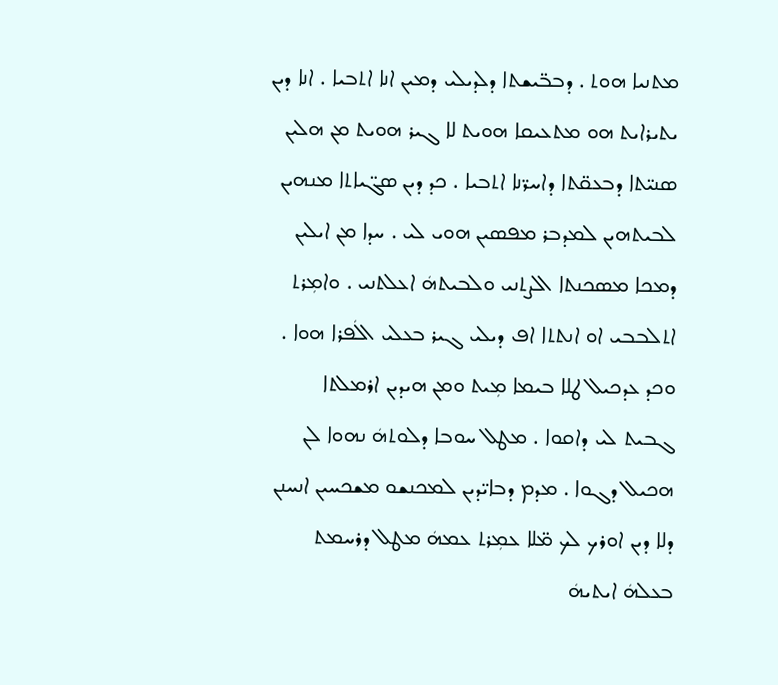ܡܬܢܝܐ ܗܘܬ . ܕܒܒ̈ܝܫܬܐ ܕܠܕܝܠܝ ܕܡܝܢ ܐܢܐ ܐܬܒܝܐ . ܐܢܐ ܕܝܢ ܝܬܝܪܐܝܬ ܗܘ ܡܬܥܝܩܐ ܗܘܝܬ ܠܐ ܓܝܪ ܗܘܝܬ ܡܢ ܗܠܝܢ ܣܢܝ̈ܬܐ ܕܒܥܩ̈ܬܐ ܕܐܚܪ̈ܢܐ ܐܬܒܝܐ . ܟܕ ܕܝܢ ܣܓ̈ܝܐܬܐ ܡܢܗܝܢ ܠܒܝܬܗܝܢ ܠܡܕܒܪ ܡܦܣܝܢ ܗܘܝ ܠܝ . ܚܕܐ ܡܢ ܐܝܠܝܢ ܕܡܟܐ ܡܣܟܢܬܐ ܐܠܨܬܢܝ ܘܠܒܝܬܗܿ ܐܥܠܬܢܝ . ܘܐܡܼܪܬ ܐܬܠܒܒܝ ܐܘ ܐܢܬܬܐ ܐܦ ܕܝܠܝ ܓܝܪ ܒܥܠܝ ܐܠܿܦܪܐ ܗܘܐ . ܘܟܕ ܥܕܟܝܠ ܛܠܐ ܒܝܡܐ ܡܼܝܬ ܘܡܢ ܗܝܕܝܢ ܐܪܡܠܬܐ ܓܒܝܬ ܠܝ ܕܐܩܘܐ . ܡܛܠ ܚܘܒܐ ܕܠܘܬܗܿ ܢܗܘܐ ܠܢ ܗܟܝܠ ܕܓܘܐ . ܡܕܡ ܕܒܐܝ̈ܕܝܢ ܠܡܟܢܫܘ ܡܫܟܚܝܢ ܐܢܚܢܢ ܕܠܐ ܕܝܢ ܐܘܪܟ ܠܟ ܡ̈ܠܐ ܥܡܼܪܬ ܥܡܗܿ ܡܛܠ ܕܪܚܡܬ ܒܥܠܗܿ ܐܝܬܝܗܿ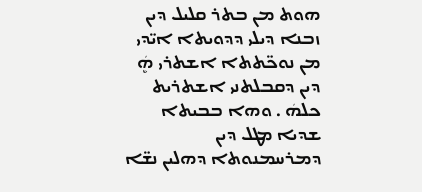ܗܘܬ ܡܢ ܒܬܪ ܩܠܝܠ ܕܝܢ ܙܒܢܐ ܕܝܠܝ ܕܕܘܝܬܐ ܐܝ̈ܕܝ ܡܢ ܢܘܟ̈ܬܬܐ ܐܫܬܪܝ ܗܷܿ ܕܝܢ ܕܩܒܠܬܢܝ ܐܫܬܪܝܬ ܟܠܗܿ . ܘܗܐ ܒܒܝܬܐ ܫܕܝܐ ܡܛܠ ܕܝܢ ܕܡܪܚܡܢܘܬܐ ܕܗܠܝܢ ܢܫ̈ܐ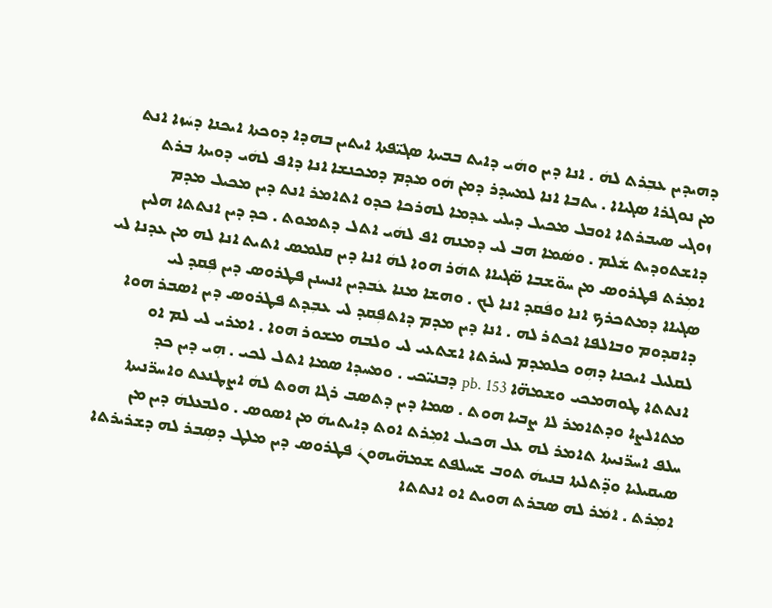ܕܗܝܕܝܢ ܥܒܼܪܬ ܠܗܿ . ܐܢܐ ܕܝܢ ܘܗܿܝ ܕܐܝܬ ܒܒܝܬܐ ܣܓܝ̈ܦܬܐ ܐܝܬܝܢ ܒܗܕܐ ܕܘܟܬܐ ܐܝܟܢܐ ܕܚܿܙܐ ܐܢܬ ܡܢ ܢܘܓܪܐ ܣܓܝܐܐ . ܝܬܒܐ ܐܢܐ ܠܡܚܕܪ ܕܡܢ ܗܿܘ ܡܕܡ ܕܡܟܢܫܐ ܐܢܐ ܕܐܦ ܠܗܿܝ ܕܘܝܬܐ ܒܪܬ ܙܘܓܝ ܣܝܒܪܬܐ ܐܘܒܠ ܡܟܝܠ ܕܝܠܝ ܥܕܡܐ ܠܗܪܟܐ ܟܕܘ ܐܬܐܡܪ ܐܢܬ ܕܝܢ ܡܟܝܠ ܡܕܡ ܕܐܫܬܘܕܝܬ ܫܿܠܡ . ܘܣܿܡܐ ܗܒ ܠܝ ܕܡܢܗ ܐܦ ܠܗܿܝ ܐܬܠ ܕܬܡܘܬ . ܟܕ ܕܝܢ ܐܢܬܬܐ ܗܠܝܢ ܐܡܼܪܬ ܦܛܪܘܣ ܡܢ ܚܘ̈ܫܒܐ ܣ̈ܓܝܐܐ ܬܗܿܪ ܗܘܐ ܠܗܿ ܐܢܐ ܕܝܢ ܩܠܡܣ ܐܬܝܬ ܐܢܐ ܠܗ ܡܢ ܥܕܢܐ ܠܝ ܣܓܝܐܐ ܕܡܬܟܪܟ ܐܢܐ ܘܦܿܩܕ ܐܢܐ ܠܟ . ܘܗܫܐ ܡܢܐ ܥܿܒܕܝܢ ܐܢܚܢܢ ܦܛܪܘܣ ܕܝܢ ܦܼܩܕ ܠܝ ܕܐܩܕܘܡ ܘܒܐܠܦܐ ܐܟܬܪ ܠܗ . ܐܢܐ ܕܝܢ ܡܕܡ ܕܐܬܦܼܩܕ ܠܝ ܥܒܼܕܬ ܦܛܪܘܣ ܕܝܢ ܐܣܒܪ ܗܘܐ ܠܩܠܝܠ ܐܝܟܢܐ ܕܗܼܘ ܟܠܡܕܡ ܠܚܪܬܐ ܐܫܬܥܝ ܠܝ ܘܠܒܗ ܡܫܘܪ ܗܘܐ . ܐܡܪܝ ܠܝ ܠܡ ܐܘ ܐܢܬܬܐ ܛܘܗܡܟܝ ܘܫܡܗ̈ܐ pb. 153 ܕܒܢܝ̈ܟܝ . ܘܡܚܕܐ ܣܡܐ ܐܬܠ ܠܟܝ . ܗܼܝ ܕܝܢ ܟܕ ܡܬܐܠܨܐ ܘܕܬܐܡܪ ܠܐ ܨܒܝܐ ܗܘܬ . ܣܡܐ ܕܝܢ ܕܬܣܒ ܪܓܐ ܗܘܬ ܠܗܿ ܐܨܛܢܥܬ ܘܐܚܪ̈ܢܝܬܐ ܚܠܦ ܐܚܪ̈ܢܝܬܐ ܬܐܡܪ ܠܗ ܥܠ ܗܟܝܠ ܐܡܼܪܬ ܐܘܬ ܕܐܝܬܝܗܿ ܡܢ ܐܣܘܣ . ܘܠܒܥܠܗܿ ܕܝܢ ܡܢ ܣܝܩܝܠܝܐ ܘܕ̈ܬܠܬܐ ܒܢܝܗܿ ܬܘܒ ܫܚܠܦܬ ܫܡܗ̈ܝܗܘܢܿ ܦܛܪܘܣ ܕܝܢ ܡܠܛ ܕܣܼܒܪ ܠܗ ܕܫܪܝܪܬܐ ܐܡܼܪܬ . ܐܡܿܪ ܠܗ ܣܒܪܬ ܗܘܝܬ ܐܘ ܐܢܬܬܐ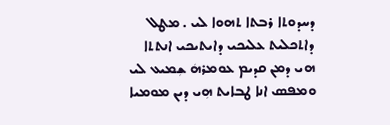ܕܚܕܘܬܐ ܪܒܬܐ ܬܗܘܐ ܠܝ . ܡܛܠ ܕܐܬܟܠܝܬ ܥܠܝܟܝ ܕܐܝܬܝܟܝ ܐܢܬܬܐ ܗܝ ܕܡܢ ܩܕܝܡ ܥܘܡܪܗܿ ܫܼܡܝܥ ܠܝ ܘܡܦܣ ܐܢܐ ܛܒܐܝܬ ܗܼܝ ܕܝܢ ܡܘܡܝܐ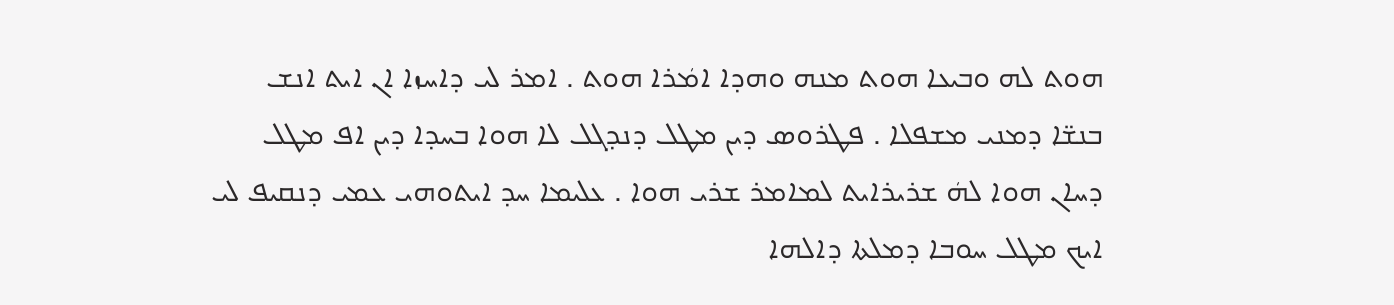ܗܘܬ ܠܗ ܘܒܝܥܐ ܗܘܬ ܡܢܗ ܘܗܕܐ ܐܡܿܪܐ ܗܘܬ . ܐܡܪ ܠܝ ܕܐܚܙܐ ܐܢ ܐܝܬ ܐܢܫ ܒܢܫ̈ܐ ܕܡܢܝ ܡܫܦܠܐ . ܦܛܪܘܣ ܕܝܢ ܡܛܠ ܕܢܕܓܠ ܠܐ ܗܘܐ ܒܚܕܐ ܕܝܢ ܐܦ ܡܛܠ ܕܚܐܢ ܗܘܐ ܠܗܿ ܫܪܝܪܐܝܬ ܠܡܐܡܪ ܫܪܝ ܗܘܐ . ܥܠܝܡܐ ܚܕ ܐܝܬܘܗܝ ܥܡܝ ܕܢܩܝܦ ܠܝ ܐܝܟ ܡܛܠ ܚܘܒܐ ܕܡܠܬܐ ܕܐܠܗܐ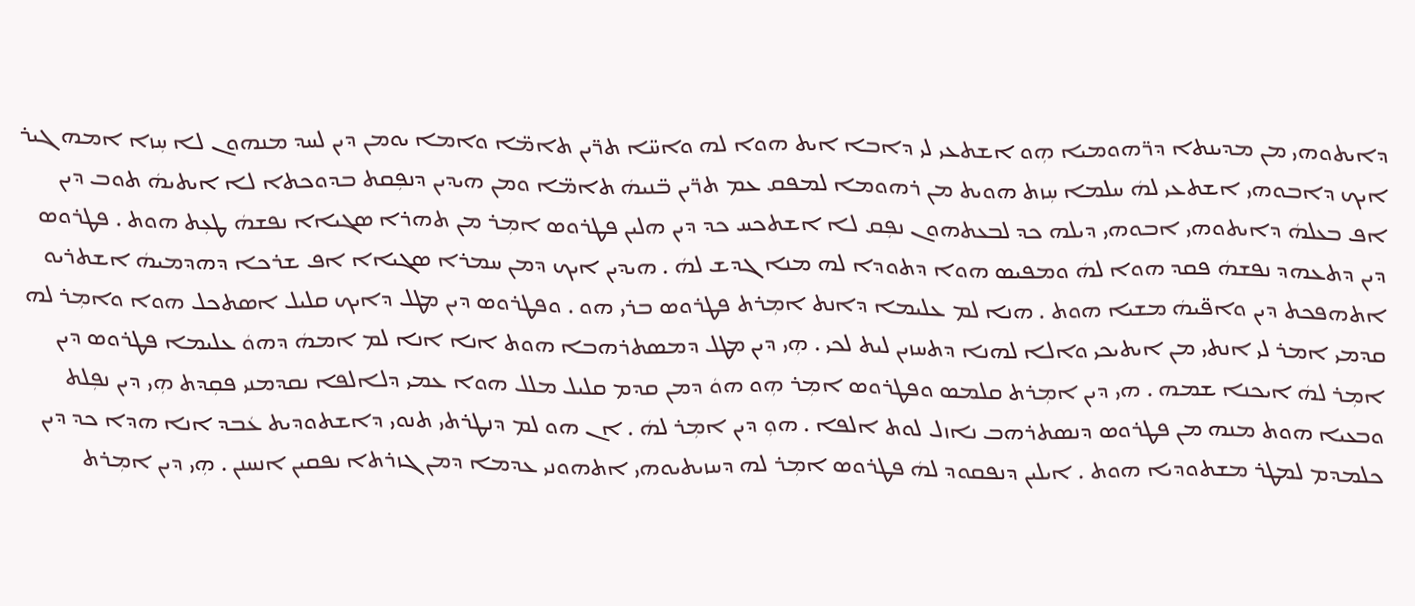ܕܐܝܬܘܗܝ ܡܢ ܡܕܝܢܬܐ ܕܪ̈ܗܘܡܝܐ ܗܼܘ ܐܫܬܥܝ ܠܝ ܕܐܒܐ ܐܝܬ ܗܘܐ ܠܗ ܘܐܚ̈ܐ ܬܪ̈ܝܢ ܬܐܡ̈ܐ ܘܐܡܐ ܝܘܡܢ ܕܝܢ ܠܚܕ ܡܢܗܘܢ ܠܐ ܚܼܙܐ ܐܡܗ ܓܝܪ ܐܝܟ ܕܐܒܘܗܝ ܐܫܬܥܝ ܠܗܿ ܚܠܡܐ ܚܼܙܬ ܗܘܝܬ ܡܢ ܪܗܘܡܐ ܠܡܦܩ ܥܡ ܬܪ̈ܝܢ ܒ̈ܢܝܗܿ ܬܐܡ̈ܐ ܘܡܢ ܗܝܕܝܢ ܕܢܦܼܩܬ ܒܕܘܟܬܐ ܠܐ ܐܝܬܝܗܿ ܬܘܒ ܕܝܢ ܐܦ ܒܥܠܗܿ ܕܐܝܬܘܗܝ ܐܒܘܗܝ ܕܝܠܗ ܟܕ ܠܒܥܬܗܘܢ ܢܦܼܩ ܠܐ ܐܫܬܟܚ ܟܕ ܕܝܢ ܗܠܝܢ ܦܛܪܘܣ ܐܡܼܪ ܡܢ ܬܗܪܐ ܣܓܝܐܐ ܢܦܫܗܿ ܛܥܼܬ ܗܘܬ . ܦܛܪܘܣ ܕܝܢ ܕܬܥܗܕ ܢܦܫܗܿ ܦܩܕ ܗܘܐ ܠܗܿ ܘܡܦܝܣ ܗܘܐ ܕܬܘܕܐ ܠܗ ܡܢܐ ܓܕܫ ܠܗܿ . ܗܝܕܝܢ ܐܝܟ ܕܡܢ ܚܡܪܐ ܣܓܝܐܐ ܐܦ ܫܪܟܐ ܕܗܕܡܝܗܿ ܐܫܬܪܝܘ ܐܬܗܦܟܬ ܕܝܢ ܘܐܦ̈ܝܗܿ ܡܫܝܐ ܗܘܬ . ܗܢܐ ܠܡ ܥܠܝܡܐ ܕܐܢܬ ܐܡܼܪܬ ܦܛܪܘܣ ܒܪܝ ܗܘ . ܘܦܛܪܘܣ ܕܝܢ ܡܛܠ ܕܐܝܟ ܩܠܝܠ ܐܣܬܟܠ ܗܘܐ ܘܐܡܼܪ ܠܗ ܩܕܡܝ ܐܡܪ ܠܝ ܐܢܬܝ ܡܢ ܐܝܬܝܟܝ ܘܐܠܐ ܠܗܢܐ ܕܬܚܙܝܢ ܠܝܬ ܠܟܝ . ܗܼܝ ܕܝܢ ܡܛܠ ܕܡܣܬܪܗܒܐ ܗܘܬ ܐܢܐ ܐܢܐ ܠܡ ܐܡܗܿ ܕܗܘܿ ܥܠܝܡܐ ܦܛܪܘܣ ܕܝܢ ܐܡܼܪ ܠܗܿ ܐܝܟܢܐ ܫܡܗ . ܗܝ ܕܝܢ ܐܡܼܪܬ ܩܠܡܣ ܘܦܛܪܘܣ ܐܡܼܪ ܗܼܘ ܗܘܿ ܕܡܢ ܩܕܡ ܩܠܝܠ ܡܠܠ ܗܘܐ ܥܡܝ ܕܠܐܠܦܐ ܢܩܕܡܢܝ ܦܩܼܕܬ ܗܼܝ ܕܝܢ ܢܦܼܠܬ ܘܒܥܝܐ ܗܘܬ ܡܢܗ ܡܢ ܦܛܪܘܣ ܕܢܣܬܪܗܒ ܢܐܙܠ ܠܘܬ ܐܠܦܐ . ܗܘܼ ܕܝܢ ܐܡܼܪ ܠܗܿ . ܐܢ ܗܘ ܠܡ ܕܢܛܪܬܝ ܬܢܘܝ ܕܐܫܬܘܕܝܬ ܥܿܒܕ ܐܢܐ ܗܕܐ ܟܕ ܕܝܢ ܟܠܡܕܡ ܠܡܛܪ ܡܫܬܘܕܝܐ ܗܘܬ . ܐܝܠܝܢ ܕܢܦܩܘܕ ܠܗܿ ܦܛܪܘܣ ܐܡܼܪ ܠܗ ܕܚܙܝܬܝܘܗܝ ܐܬܗܘܢܝ ܥܕܡܐ ܕܡܢ ܓܙܪܬܐ ܢܦܩܝܢ ܐܢܚܢܢ . ܗܼܝ ܕܝܢ ܐܡܼܪܬ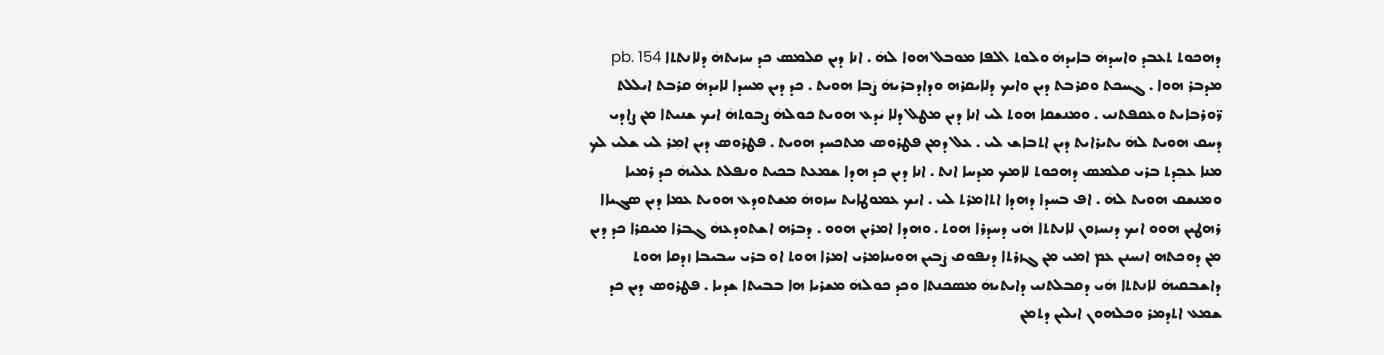ܕܗܟܘܬ ܬܥܒܕ ܘܐܚܕܗܿ ܒܐܝܕܗܿ ܘܠܘܬ ܐܠܦܐ ܡܘܒܠ ܗܘܐ ܠܗܿ . ܐܢܐ ܕܝܢ ܩܠܡܣ ܟܕ ܚܙܝܬܗܿ ܕܠܐܢܬܬܐ pb. 154 ܡܕܒܪ ܗܘܐ . ܓܚܟܬ ܘܩܪܒܬ ܕܝܢ ܘܐܝܟ ܕܠܐܝܩܪܗ ܘܕܐܕܒܪܝܗܿ ܨܿܒܐ ܗܘܝܬ . ܟܕ ܕܝܢ ܡܚܕܐ ܠܐܝܕܗܿ ܩܪܒܬ ܐܝܠܠܬ ܪ̈ܘܪܒܐܝܬ ܘܥܩܦܬܢܝ . ܘܡܢܫܩܐ ܗܘܬ ܠܝ ܐܢܐ ܕܝܢ ܡܛܠ ܕܠܐ ܝܿܕܥ ܗܘܝܬ ܟܘܠܗܿ ܨܒܘܬܗܿ ܐܝܟ ܫܢܝܬܐ ܡܢ ܨܐܕܝ ܕܚܩ ܗܘܝܬ ܠܗܿ ܝܬܝܪܐܝܬ ܕܝܢ ܐܬܒܐܫ ܠܝ . ܥܠ ܕܡܢ ܦܛܪܘܣ ܡܬܟܚܕ ܗܘܝܬ . ܦܛܪܘܣ ܕܝܢ ܐܡܼܪ ܠܝ ܫܠܝ ܠܟ ܡܢܐ ܥܒܼܕܬ ܒܪܝ ܩܠܡܣ ܕܗܟܘܬ ܠܐܡܟ ܡܕܚܐ ܐܢܬ . ܐܢܐ ܕܝܢ ܟܕ ܗܕܐ ܫܡܥܬ ܒܟܝܬ ܘܢܦܠܬ ܥܠܝܗܿ ܟܕ ܪܡܝܐ ܘܡܢܫܩ ܗܘܝܬ ܠܗܿ . ܐܦ ܒܚܕܐ ܕܗܕܐ ܐܬܐܡܪܬ ܠܝ . ܐܝܟ ܥܡܘܛܐܝܬ ܚܙܘܗܿ ܡܫܬܘܕܥ ܗܘܝܬ ܥܡܐ ܕܝܢ ܣܓܝܐܐ ܪܗܛܝܢ ܗܘܘ ܐܝܟ ܕܢܚܙܘܢ ܠܐܢܬܬܐ ܗܿܝ ܕܚܕܪܐ ܗܘܬ . ܘܗܕܐ ܐܡܪܝܢ ܗܘܘ . ܕܒܪܗ ܐܫܬܘܕܥܗܿ ܓܒܪܐ ܡܝܩܪܐ ܟܕ ܕܝܢ ܡܢ ܕܘܟܬܗ ܐܢܚܢܢ ܥܡ ܐܡܝ ܡܢ ܓܙܪܬܐ ܕܢܦܘܩ ܨܿܒܝܢ ܗܘܝܢܐܡܪܝ ܐܡܪܐ ܗܘܬ ܐܘ ܒܪܝ ܚܒܝܒܐ ܙܕܩܐ ܗܘܬ ܕܐܫܒܩܝܗܿ ܠܐܢܬܬܐ ܗܿܝ ܕܩܒܠܬܢܝ ܕܐܝܬܝܗܿ ܡܣܟܢܬܐ ܘܟܕ ܟܘܠܗܿ ܡܫܪܝܐ ܗܐ ܒܒܝܬܐ ܫܕܝܐ . ܦܛܪܘܣ ܕܝܢ ܟܕ ܫܡܥ ܐܬܕܡܪ ܘܟܠܗܘܢ ܐܝܠܝܢ ܕܬܡܢ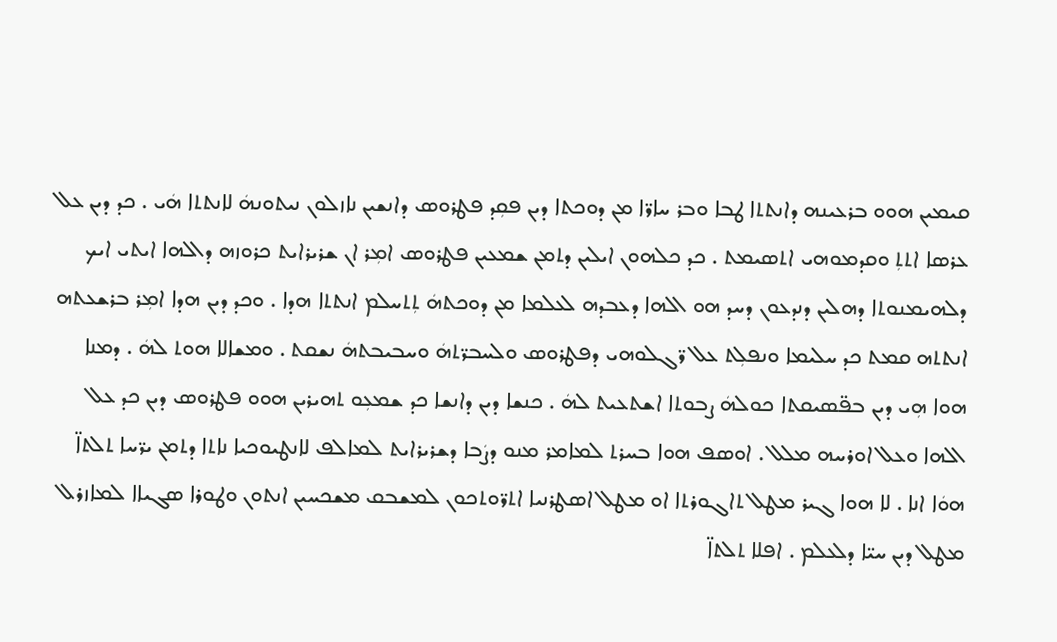ܩܝܡܝܢ ܗܘܘ ܒܪܥܝܢܗ ܕܐܢܬܬܐ ܛܒܐ ܘܒܪ ܚܐܪ̈ܐ ܡܢ ܕܘܟܬܐ ܕܝܢ ܦܩܼܕ ܦܛܪܘܣ ܕܐܢܫܝܢ ܢܐܙܠܘܢ ܢܝܬܘܢܗܿ ܠܐܢܬܬܐ ܗܿܝ . ܟܕ ܕܝܢ ܥܠ ܥܪܣܐ ܐܬܬܼ ܘܩܕܡܘܗܝ ܐܬܣܝܡܬ . ܟܕ ܟܠܗܘܢ ܐܝܠܝܢ ܕܬܡܢ ܫܡܥܝܢ ܦܛܪܘܣ ܐܡܼܪ ܐܢ ܫܪܝܪܐܝܬ ܟܪܘܙܗ ܕܐܠܗܐ ܐܝܬܝ ܐܝܟ ܕܠܗܝܡܢܘܬܐ ܕܗܠܝܢ ܕܢܕܥܘܢ ܕܚܕ ܗܘ ܐܠܗܐ ܕܥܒܕܗ ܠܥܠܡܐ ܡܢ ܕܘܟܬܗܿ ܬܼܬܚܠܡ ܐܢܬܬܐ ܗܕܐ . ܘܟܕ ܕܝܢ ܗܕܐ ܐܡܼܪ ܒܪܫܥܬܗ ܐܢܬܬܗ ܩܡܬ ܟܕ ܚܠܝܡܐ ܘܢܦܠܼܬ ܥܠ ܪ̈ܓܠܘܗܝ ܕܦܛܪܘܣ ܘܠܚܒܪ̈ܬܗܿ ܘܚܒܝܒܬܗܿ ܢܫܩܬ . ܘܡܫܐܠܐ ܗܘܬ ܠܗܿ . ܕܡܢܐ ܗܘܐ ܗܼܝ ܕܝܢ ܒܦ̈ܣܝܩܬܐ ܟܘܠܗܿ ܨܒܘܬܐ ܐܫܬܥܝܬ ܠܗܿ . ܟܢܫܐ ܕܝܢ ܕܐܢܫܐ ܟܕ ܫܡܥܼܘ ܬܗܝܪܝܢ ܗܘܘ ܦܛܪܘܣ ܕܝܢ ܟܕ ܥܠ ܐܠܗܐ ܘܥܠ ܐܘܪܚܗ ܡܠܠ . ܐܘܣܦ ܗܘܐ ܒܚܪܬ ܠܡܐܡܪ ܡܢܘ ܕܨܿܒܐ ܕܫܪܝܪܐܝܬ ܠܡܐܠܦ ܠܐܢܛܝܘܟܝܐ ܢܐܬܐ ܕܬܡܢ ܝܪ̈ܚܐ ܬܠܬܐ̈ ܗܘܿܐ ܐܢܐ . ܠܐ ܗܘܐ ܓܝܪ ܡܛܠ ܬܐܓܘܪܬܐ ܐܘ ܡܛܠ ܐܣܛܪܢܝܐ ܐܬܪ̈ܘܬܟܘܢ ܠܡܫܒܩ ܡܫܟܚܝܢ ܐܢܬܘܢ ܘܛܘܪܐ ܣܓܝܐܐ ܠܡܐܙܪܠ ܡܛܠ ܕܝܢ ܚܝ̈ܐ ܕܠܥܠܡ . ܐܦܠܐ ܬܠܬܐ̈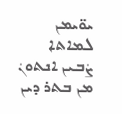ܝܘ̈ܝܡܢ ܠܡܐܬܐ ܨܿܒܝܢ ܐܢܬܘܢܿ ܡܢ ܒܬܪ ܕܝܢ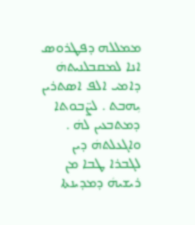ܡܡܠܠܗ ܕܦܛܪܘܣ ܐܢܐ ܠܡܩܒܠܢܝܬܗܿ ܕܐܡܝ ܐܠܦ ܐܣܬܪܝܢ ܝܼܗܒܬ . ܠܨ̈ܒܘܬܐ ܕܡܬܒܥܝܢ ܠܗܿ . ܘܐܓܥܠܬܗܿ ܕܝܢ ܠܓܒܪܐ ܛܒܐ ܡܢ ܪܝܫܝܗܿ ܕܡܕܝܢܬܐ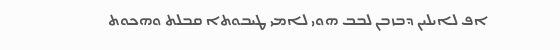ܐܦ ܠܐܝܠܝܢ ܕܒܙܒܢ ܠܒܒ ܗܘܝ ܠܐܡܝ ܛܝܒܘܬܐ ܩܒܠܬ ܘܗܟܘܬ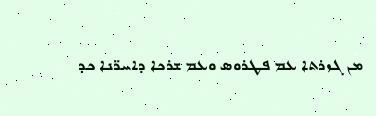ܡܢ ܓܙܪܬܐ ܥܡ ܦܛܪܘܣ ܘܥܡ ܫܪܟܐ ܕܐܚܪ̈ܢܐ ܟܕ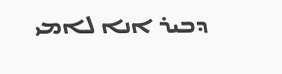ܕܒܝܪ ܐܢܐ ܠܐܡܝ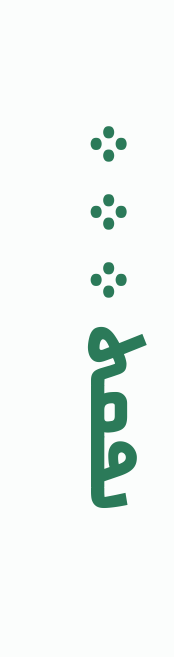ܢܦܩܬ ܀ ܀ ܀